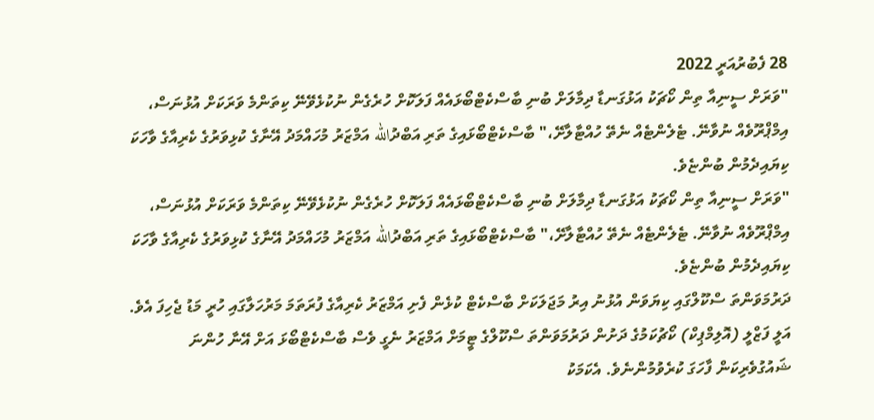28 ފެބުރުއަރީ 2022
"ވަރަށް ސީނިއާ ތިން ކޯޗަކު އަޅުގަނޑާ ދިމާލަށް ބުނި ބާސްކެޓްބޯޅައެއް ފަލަކޮށް ހުރެގެން ނުކުޅެވޭނޭ ކިތަންމެ ވަރަކަށް އުޅުނަސް، އިމްޕްރޫވެއް ނުވާނޭ. ޓެލެންޓެއް ނެތޭ ހުއްޓާލާށޭ،" ބާސްކެޓްބޯޅައިގެ ތަރި އަބްދުالله އަމްޒަރު މުހައްމަދު އޭނާގެ ކުޅިވަރުގެ ކެރިއާގެ ވާހަކަ ކިޔައިދެމުން ބުންޏެވެ.
"ވަރަށް ސީނިއާ ތިން ކޯޗަކު އަޅުގަނޑާ ދިމާލަށް ބުނި ބާސްކެޓްބޯޅައެއް ފަލަކޮށް ހުރެގެން ނުކުޅެވޭނޭ ކިތަންމެ ވަރަކަށް އުޅުނަސް، އިމްޕްރޫވެއް ނުވާނޭ. ޓެލެންޓެއް ނެތޭ ހުއްޓާލާށޭ،" ބާސްކެޓްބޯޅައިގެ ތަރި އަބްދުالله އަމްޒަރު މުހައްމަދު އޭނާގެ ކުޅިވަރުގެ ކެރިއާގެ ވާހަކަ ކިޔައިދެމުން ބުންޏެވެ.
ދަރުމަވަންތަ ސްކޫލްގައި ކިޔަވަން އުޅުނު އިރު މަޖަލަކަށް ބާސްކެޓް ކުޅެން ފެށި އަމްޒަރު ކެރިއާގެ ފުރަތަމަ މަރުހަލާގައި ހުރީ މަޑު ޖެހިފަ އެވެ. އަލީ ފަޒްލީ (އޮލިމްޕިކް) ކޯޗުކަމުގެ ދަށުން ދަރުމަވަންތަ ސްކޫލްގެ ޓީމަށް އަމްޒަރު ނެގީ ވެސް ބާސްކެޓްބޯޅަ އަށް އޭނާ ހުންނަ ޝައުގުވެރިކަން ފާހަގަ ކުރެވުމުންނެވެ. އެކަމަކު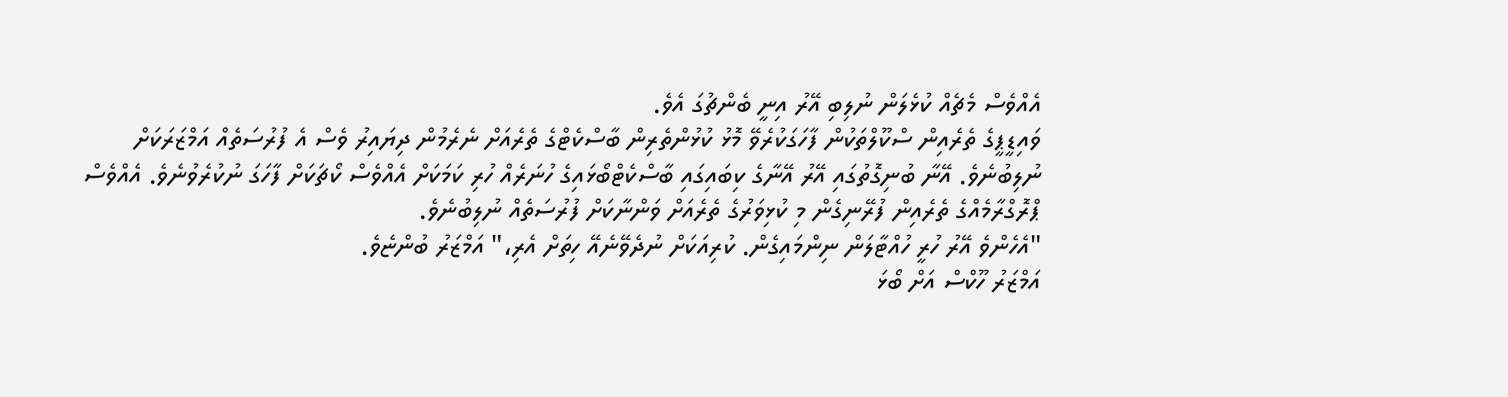އެއްވެސް މެޗެއް ކުޅެލަން ނުލިބި އޭރު އިނީ ބެންޗުގަ އެވެ.
ވައިޑީޕީގެ ތެރެއިން ސްކޫލްތަކުން ފާހަގަކުރެވޭ މޮޅު ކުޅުންތެރިން ބާސްކެޓްގެ ތެރެއަށް ނެރެމުން ދިޔައިރު ވެސް އެ ފުރުސަތެއް އަމްޒަރަކަށް ނުލިބުނެވެ. އޭނާ ބުނިގޮތުގައި އޭރު އޭނާގެ ކިބައިގައި ބާސްކެޓްބޯޅައިގެ ހުނަރެއް ހުރި ކަމަކަށް އެއްވެސް ކޯޗަކަށް ފާހަގަ ނުކުރެވުނެވެ. އެއްވެސް ޕްރޮގްރާމެއްގެ ތެރެއިން ފުރޭނިގެން މި ކުޅިވަރުގެ ތެރެއަށް ވަންނާކަށް ފުރުސަތެއް ނުލިބުނެވެ.
"އެހެންވެ އޭރު ހުރީ ހުއްޓާލަން ނިންމައިގެން. ކުރިއަކަށް ނުދެވޭނެއޭ ހިތަށް އެރި،" އަމްޒަރު ބުންޏެވެ.
އަމްޒަރު ހޫކްސް އަށް ބޯޅަ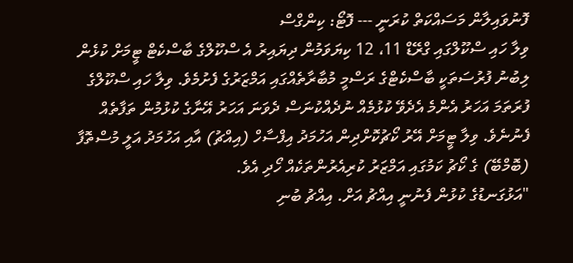ފޮނުވައިލާން މަސައްކަތް ކުރަނީ --- ފޮޓޯ: ކިންގްސް
ވިލާ ހައި ސްކޫލްގައި ގްރޭޑް 11، 12 ކިޔަވަމުން ދިޔައިރު އެ ސްކޫލްގެ ބާސްކެޓް ޓީމަށް ކުޅެން ލިބުނު ފުރުސަތަކީ ބާސްކެޓްގެ ރަސްމީ މުބާރާތެއްގައި އަމްޒަރުގެ ފެށުމެވެ. ވިލާ ހައި ސްކޫލްގެ ފުރަތަމަ އަހަރު އެންމެ އެދެވޭ ކުޅުމެއް ނުދެއްކުނަސް ދެވަނަ އަހަރު އޭނާގެ ކުޅުމުން ތަފާތެއް ފެނުނެވެ. ވިލާ ޓީމަށް އޭރު ކޯޗުކޮށްދިން އަހުމަދު އިފްސާހް (އިއްޗު) އާއި އަހުމަދު އަލީ މުސްތޮފާ (ބޮމްބޭ) ގެ ކޯޗު ކަމުގައި އަމްޒަރު ކުރިއެރުންތަކެއް ހޯދި އެވެ.
"އަޅުގަނޑުގެ ކުޅުން ފެނުނީ އިއްޗު އަށް. އިއްޗު ބުނި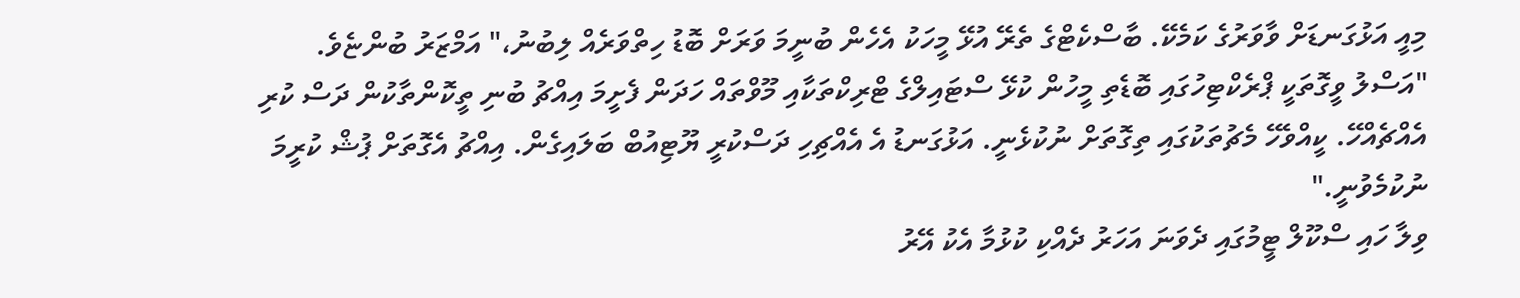މިއީ އަޅުގަނޑަށް ވާވަރުގެ ކަމެކޭ. ބާސްކެޓްގެ ތެރޭ އުޅޭ މީހަކު އެހެން ބުނީމަ ވަރަށް ބޮޑު ހިތްވަރެއް ލިބުނު،" އަމްޒަރު ބުންޏެވެ.
"އަސްލު ވީގޮތަކީ ޕްރެކްޓިހުގައި ބޮޑެތި މީހުން ކުޅޭ ސްޓައިލްގެ ޓްރިކްތަކާއި މޫވްތައް ހަދަން ފެށީމަ އިއްޗު ބުނި ތީކޮންތާކުން ދަސް ކުރި އެއްޗެއްހޭ. ކީއްވެހޭ މެޗުތަކުގައި ތިގޮތަށް ނުކުޅެނީ. އަޅުގަނޑު އެ އެއްޗިހި ދަސްކުރީ ޔޫޓިއުބް ބަލައިގެން. އިއްޗު އެގޮތަށް ޕުޝް ކުރީމަ ނުކުމެވުނީ."
ވިލާ ހައި ސްކޫލް ޓީމުގައި ދެވަނަ އަހަރު ދެއްކި ކުޅުމާ އެކު އޭރު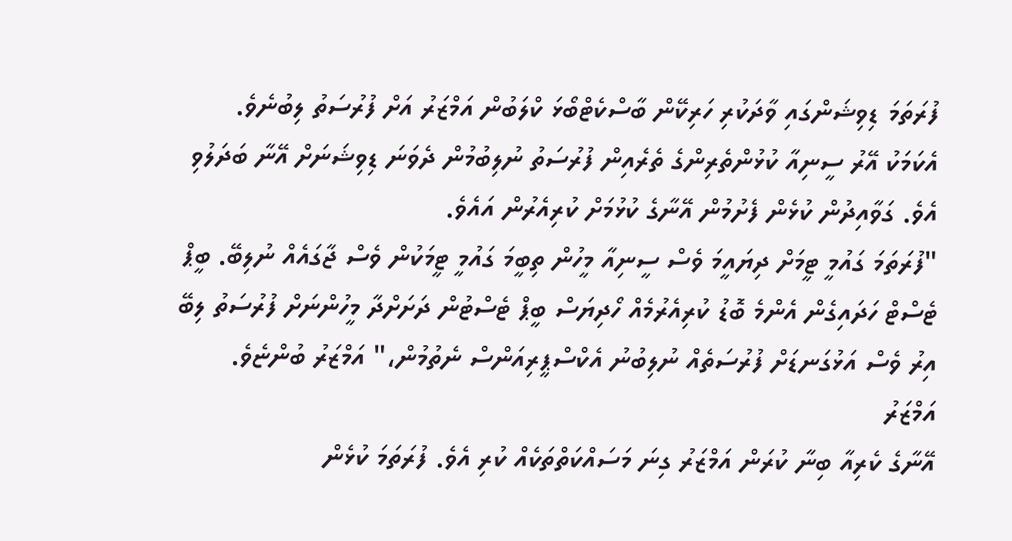ފުރަތަމަ ޑިވިޝަންގައި ވާދަކުރި ހަރިކޭން ބާސްކެޓްބޯޅަ ކްލަބުން އަމްޒަރު އަށް ފުރުސަތު ލިބުނެވެ. އެކަމަކު އޭރު ސީނިއާ ކުޅުންތެރިންގެ ތެރެއިން ފުރުސަތު ނުލިބުމުން ދެވަނަ ޑިވިޝަނަށް އޭނާ ބަދަލުވި އެވެ. ގަވާއިދުން ކުޅެން ފެށުމުން އޭނާގެ ކުޅުމަށް ކުރިއެރުން އައެވެ.
"ފުރަތަމަ ގައުމީ ޓީމަށް ދިޔައީމަ ވެސް ސީނިއާ މީހުން ތިބީމަ ގައުމީ ޓީމަކުން ވެސް ޖާގައެއް ނުލިބޭ. ބީޕް ޓެސްޓް ހަދައިގެން އެންމެ ބޮޑު ކުރިއެރުމެއް ހޯދިޔަސް ބީޕް ޓެސްޓުން ދަށަށްދާ މީހުންނަށް ފުރުސަތު ލިބޭ އިރު ވެސް އަޅުގަނޑަށް ފުރުސަތެއް ނުލިބުނު އެކްސްޕީރިއަންސް ނެތުމުން،" އަމްޒަރު ބުންޏެވެ.
އަމްޒަރު
އޭނާގެ ކެރިއާ ބިނާ ކުރަން އަމްޒަރު ގިނަ މަސައްކަތްތަކެއް ކުރި އެވެ. ފުރަތަމަ ކުޅެން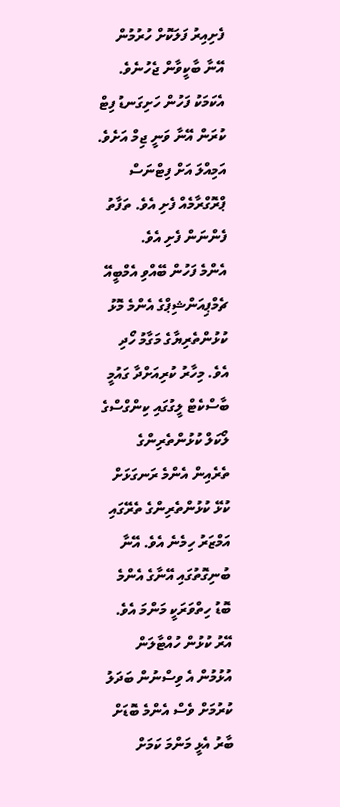ފެށިއިރު ފަލަކޮށް ހުރުމުން އޭނާ ބާކީވާން ޖެހުނެވެ. އެކަމަކު ފަހުން ހަށިގަނޑު ފިޓް ކުރަން އޭނާ ވަނީ ޖިމް އަށެވެ. އަމިއްލަ އަށް ފިޓްނަސް ޕްރޮގްރާމެއް ފެށި އެވެ. ތަފާތު ފެންނަން ފެށި އެވެ.
އެންމެ ފަހުން ބޭއްވި އެމްބީއޭ ޗެމްޕިއަންޝިޕްގެ އެންމެ މޮޅު ކުޅުންތެރިޔާގެ މަގާމު ހޯދި އެވެ. މިހާރު ކުރިއަށްދާ ގައުމީ ބާސްކެޓް ލީގުގައި ކިންގްސްގެ ލޯކަލް ކުޅުންތެރިންގެ ތެރެއިން އެންމެ ރަނގަޅަށް ކުޅޭ ކުޅުންތެރިންގެ ތެރޭގައި އަމްޒަރު ހިމެނެ އެވެ. އޭނާ ބުނިގޮތުގައި އޭނާގެ އެންމެ ބޮޑު ހިތްވަރަކީ މަންމަ އެވެ. އޭރު ކުޅުން ހުއްޓާލަން އުޅުމުން އެ ވިސްނުން ބަދަލު ކުރުމަށް ވެސް އެންމެ ބޮޑަށް ބާރު އެޅީ މަންމަ ކަމަށް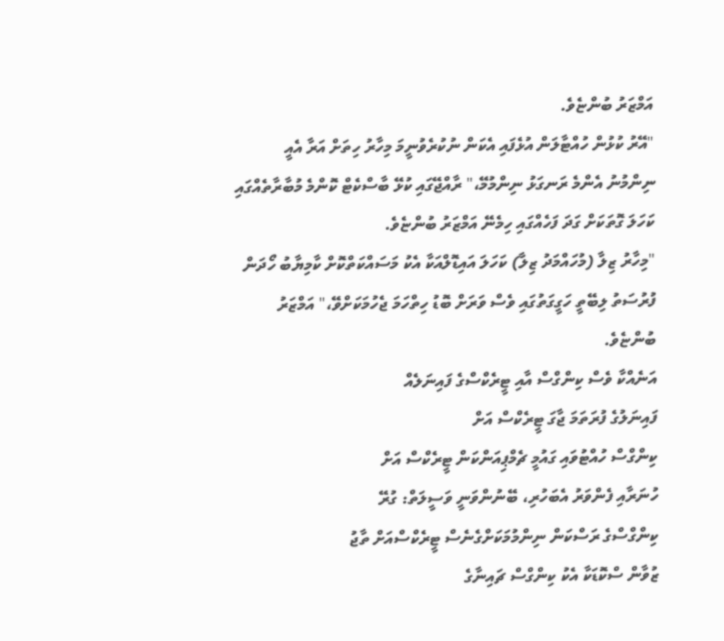އަމްޒަރު ބުންޏެވެ.
"އޭރު ކުޅުން ހުއްޓާލަން އުޅެފައި އެކަން ނުކުރެވުނީމަ މިހާރު ހިތަށް އަރާ އެއީ ނިންމުނު އެންމެ ރަނގަޅު ނިންމުމޭ،" ރާއްޖޭގައި ކުޅޭ ބާސްކެޓް ކޮންމެ މުބާރާތެއްގައި ކަހަލަ ގޮތަކަށް ގަދަ ފަހެއްގައި ހިމެނޭ އަމްޒަރު ބުންޏެވެ.
"މިހާރު ޒިލާ (މުހައްމަދު ޒިލާ) ކަހަލަ އައިޑޮލްއަކާ އެކު މަސައްކަތްކޮށް ކާމިޔާބު ހޯދަން ފުރުސަތު ލިބޭތީ ހަގީގަތުގައި ވެސް ވަރަށް ބޮޑު ހިތްހަމަ ޖެހުމަކަށްވޭ،" އަމްޒަރު ބުންޏެވެ.
އަނެއްކާ ވެސް ކިންގްސް އާއި ޓީރެކްސްގެ ފައިނަލެއް
ފައިނަލުގެ ފުރަތަމަ ޖާގަ ޓީރެކްސް އަށް
ކިންގްސް ހުއްޓުވައި ގައުމީ ޗެމްޕިއަންކަން ޓީރެކްސް އަށް
ހުނަރާއި ފެންވަރު އެބަހުރި، ބޭނުންވަނީ ވަސީލަތް: ގުރޭ
ކިންގްސްގެ ރަސްކަން ނިންމުމަކަށްގެނެސް ޓީރެކްސްއަށް ތާޖު
ޒުވާން ސްކޮޑަކާ އެކު ކިންގްސް ޗައިނާގެ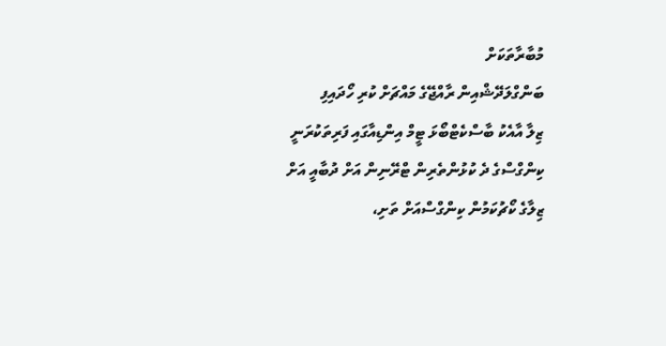މުބާރާތަކަށް
ބަންގްލަދޭޝްއިން ރާއްޖޭގެ މައްޗަށް ކުރި ހޯދައިފި
ޒިލާ އާއެކު ބާސްކެޓްބޯޅަ ޓީމް އިންޑިއާގައި ފަރިތަކުރަނީ
ކިންގްސްގެ ދެ ކުޅުންތެރިން ޓްރޭނިން އަށް ދުބާއީ އަށް
ޒިލާގެ ކޯޗުކަމުން ކިންގްސްއަށް ތަށި،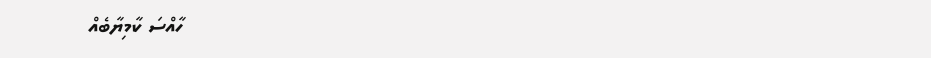ހާއްސަ ކާމިޔާބެއް